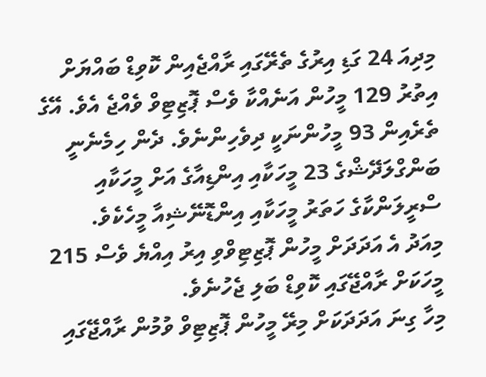މިދިއަ 24 ގަޑި އިރުގެ ތެރޭގައި ރާއްޖެއިން ކޮވިޑް ބައްޔަށް އިތުރު 129 މީހުން އަނެއްކާ ވެސް ޕޮޒިޓިވް ވެއްޖެ އެވެ. އޭގެ ތެރެއިން 93 މީހުންނަކީ ދިވެހިންނެވެ. ދެން ހިމެނެނީ ބަންގްލަދޭޝްގެ 23 މީހަކާއި އިންޑިއާގެ އަށް މީހަކާއި ސްރީލަންކާގެ ހަތަރު މީހަކާއި އިންޑޮނޭޝިއާ މީހެކެވެ.
މިއަދު އެ އަދަދަށް މީހުން ޕޮޒިޓިވްވި އިރު އިއްޔެ ވެސް 215 މީހަކަށް ރާއްޖޭގައި ކޮވިޑް ބަލި ޖެހުނެވެ.
މިހާ ގިނަ އަދަދަކަށް މިރޭ މީހުން ޕޮޒިޓިވް ވުމުން ރާއްޖޭގައި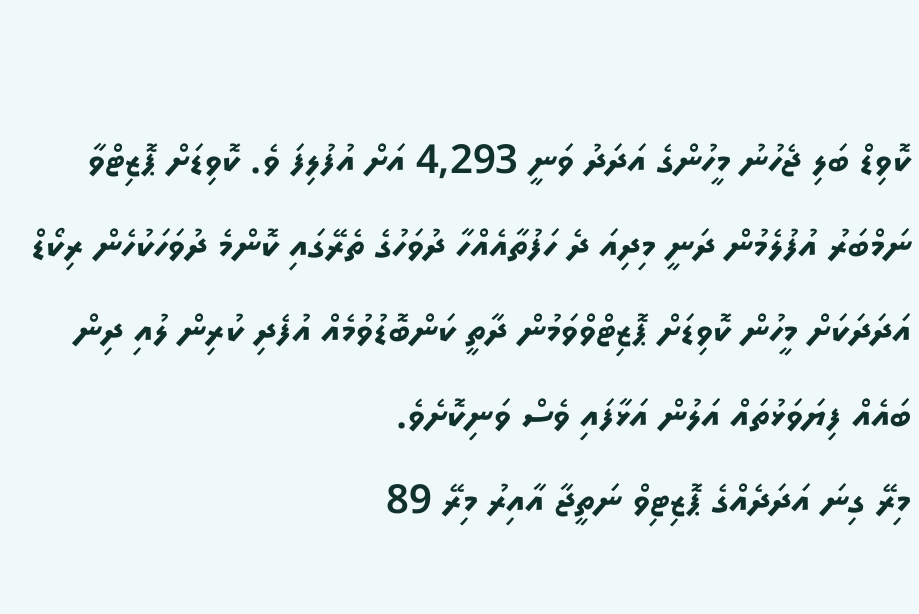ކޮވިޑް ބަލި ޖެހުނު މީހުންގެ އަދަދު ވަނީ 4,293 އަށް އުފުލިފަ ވެ. ކޮވިޑަށް ޕޮޒިޓްވާ ނަމްބަރު އުފުލެމުން ދަނީ މިދިއަ ދެ ހަފުތާއެއްހާ ދުވަހުގެ ތެރޭގައި ކޮންމެ ދުވަހަކުހެން ރިކޯޑް އަދަދަކަށް މީހުން ކޮވިޑަށް ޕޮޒިޓްވްވަމުން ދާތީ ކަންބޮޑުވުމެއް އުފެދި ކުރިން ލުއި ދިން ބައެއް ފިޔަވަޅުތައް އަލުން އަޅާފައި ވެސް ވަނިކޮށެވެ.
މިރޭ ގިނަ އަދަދެއްގެ ޕޮޒިޓިވް ނަތީޖާ އާއިރު މިރޭ 89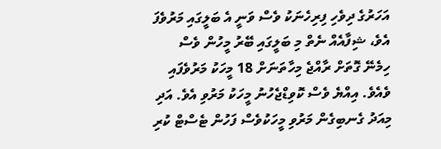އަހަރުގެ ދިވެހި ފިރިހެނަކު ވެސް ވަނީ އެ ބަލީގައި މަރުވެފަ އެވެ، ޝިފާއެއް ނެތް މި ބަލީގައި ބޭރު މީހުން ވެސް ހިމެނޭ ގޮތަށް ރާއްޖެ މިހާތަނަށް 18 މީހަކު މަރުވެފައި ވެއެވެ. އިއްޔެ ވެސް ކޮވިޑްޖެހުނު މީހަކު މަރުވި އެވެ. އަދި މިއަދު ގެނބިގެން މަރުވި މީހަކުވެސް ފަހުން ޓެސްޓް ކުރި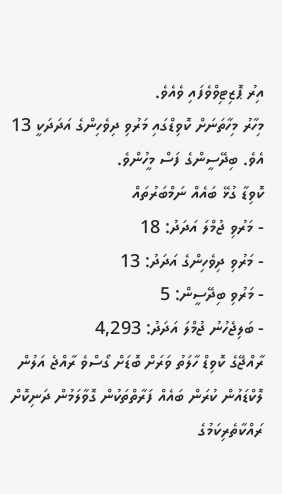އިރު ޕޮޒިޓިވްވެފައި ވެއެވެ.
މިހާރު މިހާތަނަށް ކޮވިޑްގައި މަރުވި ދިވެހިންގެ އަދަދަކީ 13 އެވެ. ބިދޭސީންގެ ފަސް މީހުންވެ.
ކޮވިޑާ ގުޅޭ ބައެއް ނަމްބަރުތައް
- މަރުވި ޖުމްލަ އަދަދު: 18
- މަރުވި ދިވެހިންގެ އަދަދު: 13
- މަރުވި ބިދޭސީން: 5
- ބަލިޖެހުނު ޖުމްލަ އަދަދު: 4,293
ރާއްޖޭގެ ކޮވިޑް ހާލަތު ވަރަށް ބޮޑަށް ގޯސްވެ ރާއްޖެ އަލުން ލޮކްޑައުން ކުރަން ބައެއް ފަރާތްތަކުން ގޮވާލަމުން ދަނިކޮށް ރައްކާތެރިކަމުގެ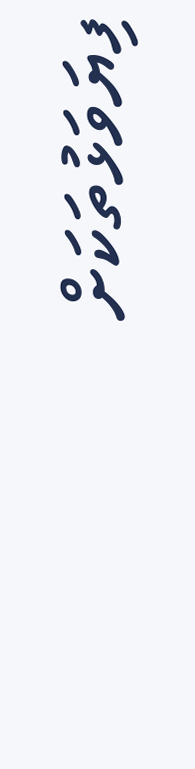ފިޔަވަޅުތަކަށް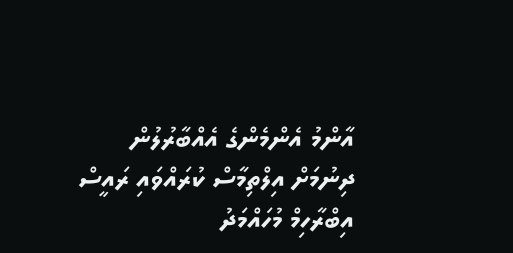އާންމު އެންމެންގެ އެއްބާރުލުން ދިނުމަށް އިލްތިމާސް ކުރައްވައި ރައީސް އިބްރާހިމް މުހައްމަދު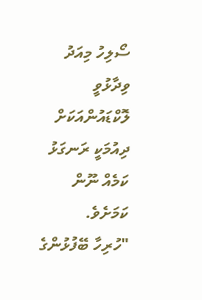ސޯލިހު މިއަދު ވިދާޅުވީ ލޮކްޑައުންއަކަށް ދިއުމަކީ ރަނގަޅު ކަމެއް ނޫން ކަމަށެވެ.
"ހުރިހާ ބޭފުޅުންގެ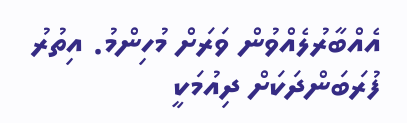އެއްބާރުލެއްވުން ވަރަށް މުހިންމު. އިތުރު ފުރަބަންދަކަށް ދިއުމަކީ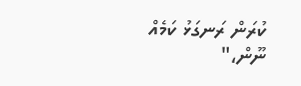ކުރަން ރަނގަޅު ކަމެއް ނޫން،"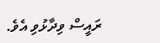ރައީސް ވިދާޅުވި އެވެ.